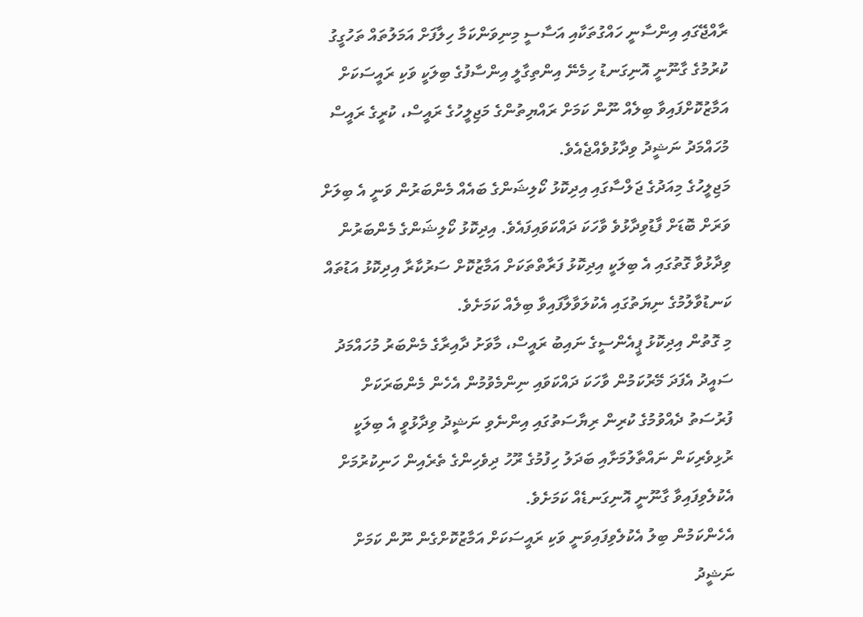ރާއްޖޭގައި އިންސާނީ ހައްގުތަކާއި އަސާސީ މިނިވަންކަމާ ހިލާފަށް އަމަލުތައް ތަހުގީގު ކުރުމުގެ ގާނޫނީ އޮނިގަނޑު ހިމެނޭ އިންތިގާލީ އިންސާފުގެ ބިލަކީ ވަކި ރައީސަކަށް އަމާޒުކޮށްފައިވާ ބިލެއް ނޫން ކަމަށް ރައްޔިތުންގެ މަޖިލީހުގެ ރައީސް، ކުރީގެ ރައީސް މުހައްމަދު ނަޝީދު ވިދާޅުވެއްޖެއެވެ.
މަޖިލީހުގެ މިއަދުގެ ޖަލްސާގައި އިދިކޮޅު ކޯލިޝަންގެ ބައެއް މެންބަރުން ވަނީ އެ ބިލަށް ވަރަށް ބޮޑަށް ފާޑުވިދާޅުވެ ވާހަކަ ދައްކަވައިފައެވެ. އިދިކޮޅު ކޯލިޝަންގެ މެންބަރުން ވިދާޅުވާ ގޮތުގައި އެ ބިލަކީ އިދިކޮޅު ފަރާތްތަކަށް އަމާޒުކޮށް ސަރުކާރާ އިދިކޮޅު އަޑުތައް ކަނޑުވާލުމުގެ ނިޔަތުގައި އެކުލަވާލާފައިވާ ބިލެއް ކަމަށެވެ.
މި ގޮތުން އިދިކޮޅު ޕީއެންސީގެ ނައިބު ރައީސް، މާވަށު ދާއިރާގެ މެންބަރު މުހައްމަދު ސައީދު އެފަދަ މޭރުކަމުން ވާހަކަ ދައްކަވައި ނިންމެވުމުން އެހެން މެންބަރަކަށް ފުރުސަތު ދެއްވުމުގެ ކުރިން ރިޔާސަތުގައި އިންނެވި ނަޝީދު ވިދާޅުވީ އެ ބިލަކީ ރުޅިވެރިކަން ނައްތާލުމަށާއި ބަދަލު ހިފުމުގެ ރޫހު ދިވެހިންގެ ތެރެއިން ހަނިކުރުމަށް އެކުލެވިފައިވާ ގާނޫނީ އޮނިގަނޑެއް ކަމަށެވެ.
އެހެންކަމުން ބިލު އެކުލެވިފައިވަނީ ވަކި ރައީސަކަށް އަމާޒުކޮށްގެން ނޫން ކަމަށް ނަޝީދު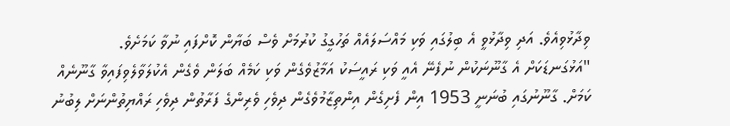ވިދާޅުވިއެވެ. އަދި ވިދާޅުވީ އެ ބިލުގައި ވަކި މައްސަލައެއް ތަހުގީގު ކުރުމަށް ވެސް ބަޔާން ކޮށްފައި ނުވާ ކަމަށެވެ.
"އަޅުގަނޑަކަށް އެ ގާނޫނަކުން ނުފެނޭ އެއީ ވަކި ރައީސަކު އަމާޒުވެގެން ވަކި ކަމެއް ބަލަން ވެގެން އެކުލަވާލެވިފައިވާ ގާނޫނެއް ކަމަށް. ގާނޫނުގައި ބުނަނީ 1953 އިން ފެށިގެން އިންތިޒާމުވެގެން ދިވެހި ވެރިންގެ ފަރާތުން ދިވެހި ރައްޔިތުންނަށް ލިބުނު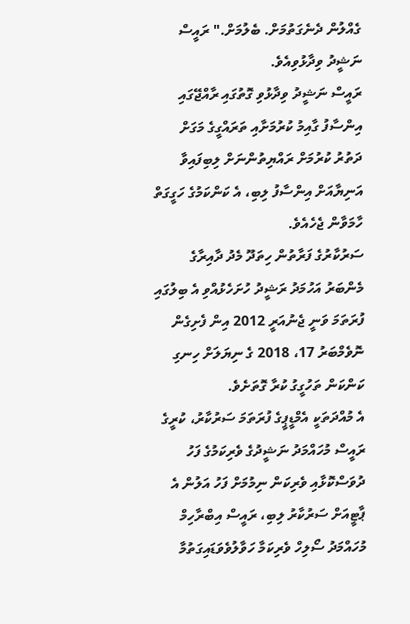ގެއްލުން ދެނެގަތުމަށް. ބެލުމަށް." ރައީސް ނަޝީދު ވިދާޅުވިއެވެ.
ރައީސް ނަޝީދު ވިދާޅުވި ގޮތުގައި ރާއްޖޭގައި އިންސާފު ގާއިމު ކުރުމަށާއި ތަރައްގީގެ މަގަށް ދަތުރު ކުރުމަށް ރައްޔިތުންނަށް ލިބިފައިވާ އަނިޔާއަށް އިންސާފު ލިބި، އެ ކަންކަމުގެ ހަގީގަތް ހާމަވާން ޖެހެއެވެ.
ސަރުކާރުގެ ފަރާތުން ހިތަދޫ މެދު ދާއިރާގެ މެންބަރު އަހުމަދު ރަޝީދު ހުށަހެޅުއްވި އެ ބިލުގައި ފުރަތަމަ ވަނީ ޖެނުއަރީ 2012 އިން ފެށިގެން ނޮވެމްބަރު 17، 2018 ގެ ނިޔަލަށް ހިނގި ކަންކަން ތަހުގީގު ކުރާ ގޮތަށެވެ.
އެ މުއްދަތަކީ އެމްޑީޕީގެ ފުރަތަމަ ސަރުކާރު، ކުރީގެ ރައީސް މުހައްމަދު ނަޝީދުގެ ވެރިކަމުގެ ފަހު ދުވަސްކޮޅާއި ވެރިކަން ނިމުމަށް ފަހު އަލުން އެ ޕާޓީއަށް ސަރުކާރު ލިބި، ރައީސް އިބްރާހިމް މުހައްމަދު ސޯލިހް ވެރިކަމާ ހަވާލުވެވަޑައިގަތުމާ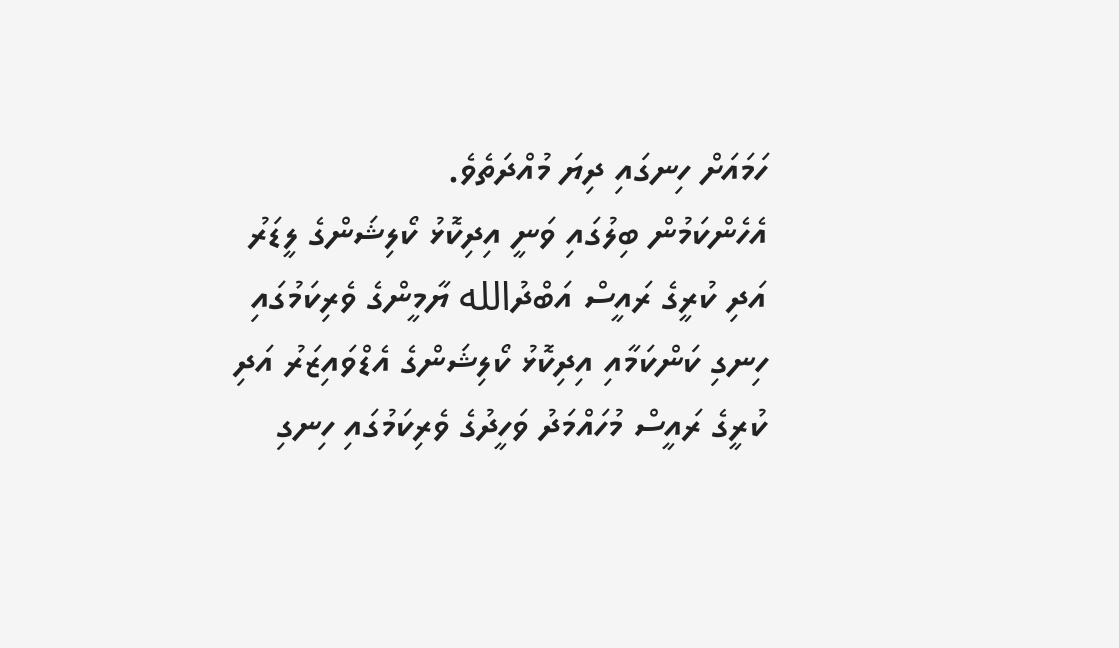ހަމައަށް ހިނގައި ދިޔަ މުއްދަތެވެ.
އެހެންކަމުން ބިލުގައި ވަނީ އިދިކޮޅު ކޯލިޝަންގެ ލީޑަރު އަދި ކުރީގެ ރައީސް އަބްދުالله ޔާމީންގެ ވެރިކަމުގައި ހިނގި ކަންކަމާއި އިދިކޮޅު ކޯލިޝަންގެ އެޑްވައިޒަރު އަދި ކުރީގެ ރައީސް މުހައްމަދު ވަހީދުގެ ވެރިކަމުގައި ހިނގި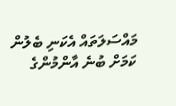މައްސަލަތައް އެކަނި ބެލުން ކަމަށް ބުނެ އާންމުންގެ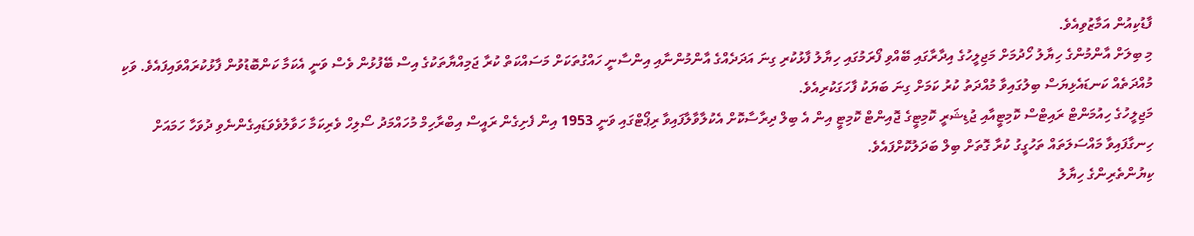ފާޑުކިއުން އަމާޒުވިއެވެ.
މި ބިލަށް އާންމުންގެ ހިޔާލު ހޯދުމަށް މަޖިލީހުގެ އިދާރާގައި ބޭއްވި ފޯރަމުގައި ހިޔާލު ފާޅުކުރި ގިނަ އަދަދެއްގެ އާންމުންނާއި އިންސާނީ ހައްގުތަކަށް މަސައްކަތް ކުރާ ޖަމިއްޔާތަކުގެ އިސް ބޭފުޅުން ވެސް ވަނީ އެކަމާ ކަންބޮޑުވުން ފާޅުކުރައްވައިފައެވެ. ވަކި މުއްދަތެއް ކަނޑައެޅިޔަސް ބިލުގައިވާ މުއްދަތު ކުރު ކަމަށް ގިނަ ބަޔަކު ފާހަގަކުރިއެވެ.
މަޖިލީހުގެ ހިއުމަންޓް ރައިޓްސް ކޮމިޓީއާއި ޖުޑިޝަރީ ކޮމިޓީގެ ޖޮއިންޓް ކޮމިޓީ އިން އެ ބިލް ދިރާސާކޮށް އެކުލާވާލާފައިވާ ރިޕޯޓްގައި ވަނީ 1953 އިން ފެށިގެން ރައީސް އިބްރާހިމް މުހައްމަދު ސޯލިހް ވެރިކަމާ ހަވާލުވެވަޑައިގެންނެވި ދުވަހާ ހަމައަށް ހިނގާފައިވާ މައްސަލަތައް ތަހުގީގު ކުރާ ގޮތަށް ބިލް ބަދަލުކޮށްފައެވެ.
ކިޔުންތެރިންގެ ހިޔާލު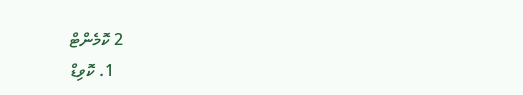2 ކޮމެންޓް
  1. ކޮވިޑް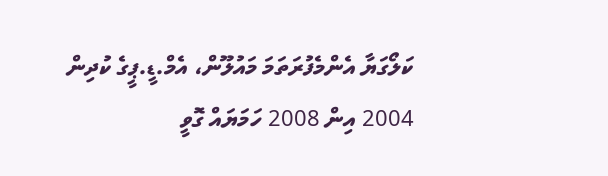ކަލޯގަޔާ އެންމެފުރަތަމަ މައުލޫން، އެމް.ޑީ.ޕީގެ ކުދިން 2004 އިން 2008 ހަމަޔައް ގޮވީ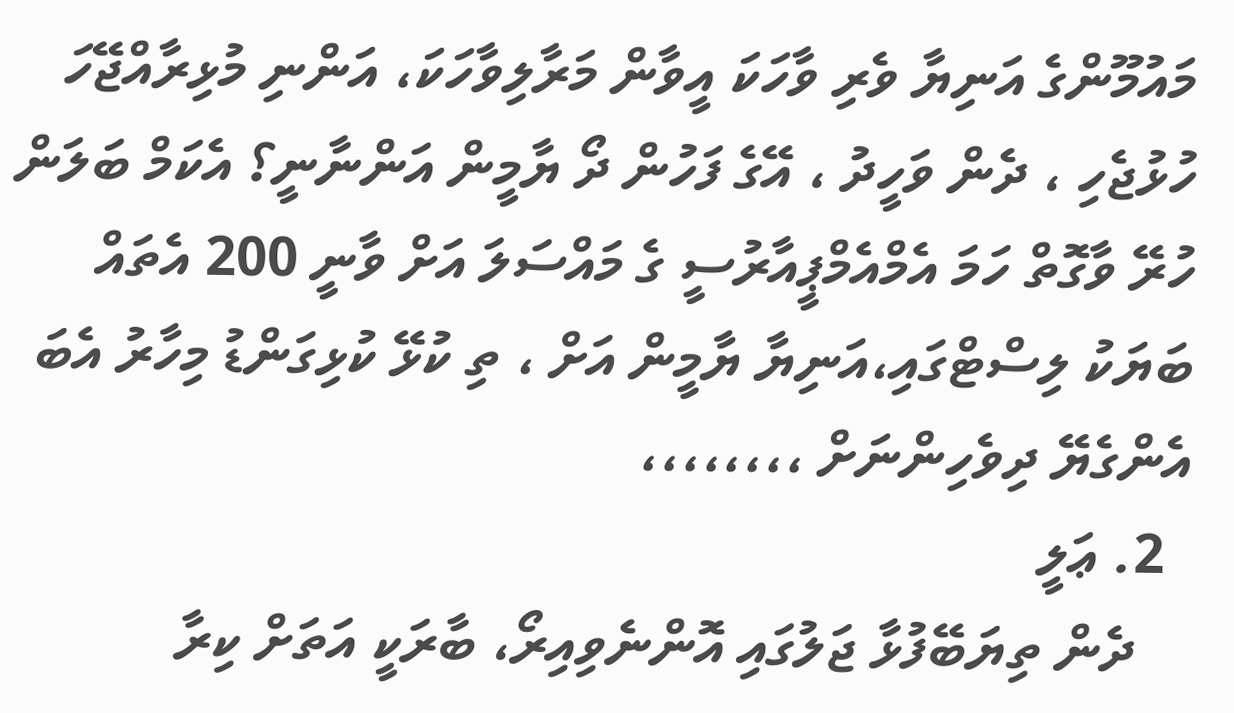މައުމޫންގެ އަނިޔާ ވެރި ވާހަކަ އީވާން މަރާލިވާހަކަ، އަންނި މުޅިރާއްޖޭހަ ހުޅުޖެހި ، ދެން ވަހީދު ، އޭގެ ފަހުން ދޯ ޔާމީން އަންނާނީ؟ އެކަމް ބަލަން ހުރޭ ވާގޮތް ހަމަ އެމްއެމްޕީއާރުސީ ގެ މައްސަލަ އަށް ވާނީ 200 އެތައް ބަޔަކު ލިސްޓްގައި،އަނިޔާ ޔާމީން އަށް ، ތި ކުޅޭ ކުޅިގަންޑު މިހާރު އެބަ އެންގެޔޭ ދިވެހިންނަށް ،،،،،،،،
  2. ޢަލީ
    ދެން ތިޔަބޭފުޅާ ޖަލުގައި އޮންނެވިއިރޯ، ބާރަކީ އަތަށް ކިރާ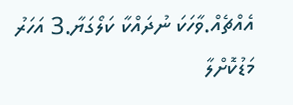އެއްޗެއް.ވާހަކަ ނުދައްކާ ކަލޯގަޔާ.3 އަހަރު މަޑުކޮށްލާ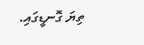ތިޔަ ގޮނޑީގައި.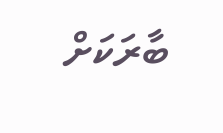ބާރަކަށް